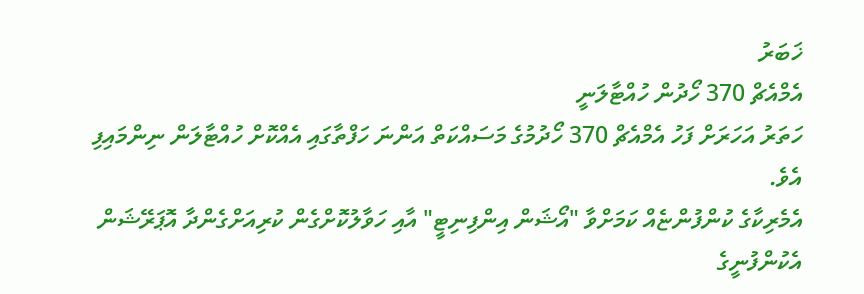ޚަބަރު
އެމްއެޗް 370 ހޯދުން ހުއްޓާލަނީ
ހަތަރު އަހަރަށް ފަހު އެމްއެޗް 370 ހޯދުމުގެ މަސައްކަތް އަންނަ ހަފްތާގައި އެއްކޮށް ހުއްޓާލަން ނިންމައިފި އެވެ.
އެމެރިކާގެ ކުންފުންޏެއް ކަމަށްވާ "އޯޝަން އިންފިނިޓީ" އާއި ހަވާލުކޮށްގެން ކުރިއަށްގެންދާ އޮޕަރޭޝަން އެކުންފުނީގެ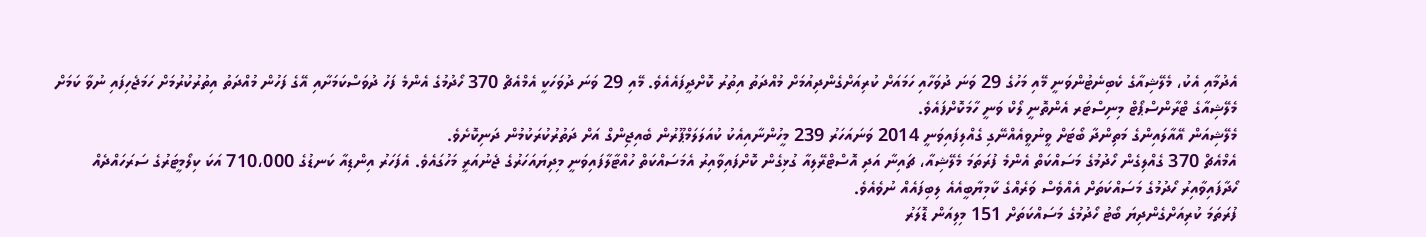އެދުމާއި އެކު، މެލޭޝިއާގެ ކެބިނެޓުންވަނީ މޭއި މަހުގެ 29 ވަނަ ދުވަހާއި ހަމައަށް ކުރިއަށްގެންދިއުމަށް މުއްދަތު އިތުރު ކޮށްދީފައެއެވެ. މޭއި 29 ވަނަ ދުވަހަކީ އެމްއެޗް 370 ހޯދުމުގެ އެންމެ ފަހު ދުވަސްކަމަށާއި އޭގެ ފަހުން މުއްދަތު އިތުރުކުރުމަށް ހަމަޖެހިފައި ނުވާ ކަމަށް މެލޭޝިއާގެ ޓްރާންސްޕޯޓް މިނިސްޓަރ އެންތޮނީ ލޯކް ވަނީ ހާމަކޮށްފައެވެ.
މެލޭޝިއަން އޭއާލައިންގެ މަތިންދާ ބޯޓަށް ވީނުވީއެއްނޭގި ގެއްލިފައިވަނީ 2014 ވަނައަހަރު 239 މީހުންނާއިއެކު ކުއަލަލަމްޕޫރުން ބެއިޖިންގް އަށް ދަތުރުކުރަކުމުން ދަނިކޮށެވެ.
އެމްއެޗް 370 ގެއްލިގެން ހޯދުމުގެ މަސައްކަތް އެންމެ ފުރަތަމަ މެލޭޝިއާ، ޗައިނާ އަދި އޮސްޓްރޭލިއާ ގުޅިގެން ކޮށްފައިވާއިރު އެމަސައްކަތް ހުއްޓާލާފައިވަނީ މިދިޔައަހަރުގެ ޖެނުއަރީ މަހުގައެވެ. އެފަހަރު އިންޑިއާ ކަނޑުގެ 710،000 އަކަ ކިލޯމީޓަރުގެ ސަރަހައްދެއް ހޯދާފައިވާއިރު ހޯދުމުގެ މަސައްކަތަށް އެއްވެސް ވަރެއްގެ ކާމިޔާބީއެއެ ލިބިފައެއް ނުވެއެވެ.
ފުރަތަމަ ކުރިއަށްގެންދިޔަ ބޯޓު ހޯދުމުގެ މަސައްކަތަށް 151 މިލިއަން ޑޮލަރު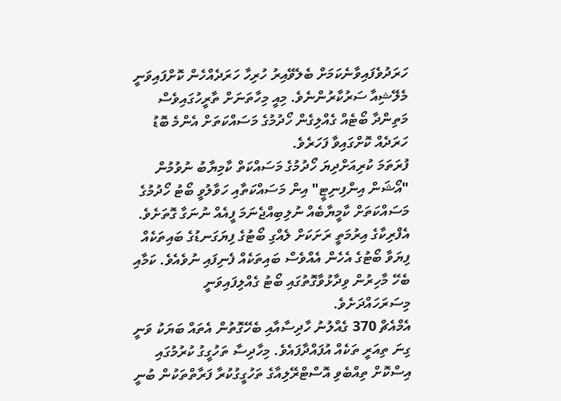ހަރަދުވެފައިވާނެކަމަށް ބެލެވޭއިރު ހުރިހާ ހަރަދެއްހެން ކޮށްފައިވަނީ މެލޭޝިއާ ސަރުކާރުންނެވެ. މިއީ މިހާތަނަށް ތާރީހުގައިވެސް މަތިންދާ ބޯޓެއް ގެއްލިގެން ހޯދުމުގެ މަސައްކަތަށް އެންމެ ބޮޑު ހަރަދެއް ކޮށްގައިވާ ފަހަރެވެ.
ފުރަތަމަ ކުރިއަށްދިޔަ ހޯދުމުގެ މަސައްކަތް ކާމިޔާބު ނުވުމުން "އޯޝަން އިންފިނިޓީ" އިން މަސައްކަތާއި ހަވާލުވީ ބޯޓު ހޯދުމުގެ މަސައްކަތަށް ކާމީޔާބެއް ނުލިބިއްޖެނަމަ ފީއެއް ނުނަގާ ގޮތަށެވެ.
އެފްރިކާގެ އިރުމަތީ ރަށަކަށް ލެއްގި ބޯޓުގެ ފިޔަގަނޑުގެ ބައިތަކެއް ފިޔަވާ ބޯޓުގެ އެހެން އެއްވެސް ބައިތަކެއް ފެނިފައި ނުވެއެވެ. ކަމާއި ބެހޭ މާހިރުން ވިދާޅުވާގޮތުގައި ބޯޓު ގެއްލިފައިވަނީ މިސަރަހައްދަށެވެ.
އެމްއެޗް 370 ގެއްލުނު ހާދިސާއާއި ބެހޭގޮތުން އެތައް ބަޔަކު ވަނީ ގިނަ ތިއަރީ ތަކެއް އުފައްދާފައެވެ. މިހާދިސާ ތަހުގީގު ކުރުމުގައި އިސްކޮށް ތިއްބެވި އޮސްޓްރޭލިއާގެ ތަހުގީގުކުރާ ފަރާތްތަކުން ބުނީ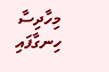މިހާދިސާ ހިނގާފައި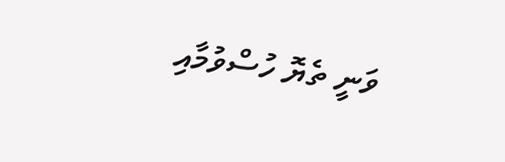ވަނީ ތެޔޮ ހުސްވުމާއި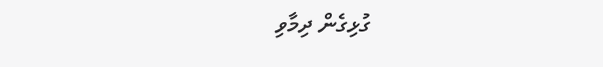ގުޅިގެން ދިމާވި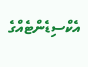އެކްސިޑެންޓެއްގެ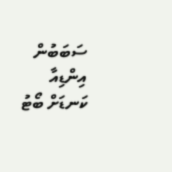ސަބަބުން އިންޑިއާ ކަނޑަށް ބޯޓު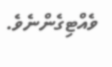ވެއްޓިގެންނެވެ.